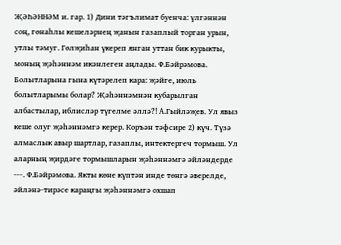ҖӘҺӘННӘМ и. гар. 1) Дини тәгълимат буенча: үлгәннән соң, гөнаһлы кешеләрнең җанын газаплый торган урын, утлы тәмуг. Гөлҗиһан үкереп янган уттан бик курыкты, моның җәһәннәм икәнлеген аңлады. Ф.Бәйрәмова. Болытларына гына күтәрелеп кара: җәйге, июль болытларымы болар? Җәһәннәмнән кубарылган албастылар, иблисләр түгелме әллә?! А.Гыйләҗев. Ул явыз кеше олуг җәһәннәмгә керер. Коръән тәфсире 2) күч. Түзә алмаслык авыр шартлар, газаплы, интектергеч тормыш. Ул аларның җирдәге тормышларын җәһәннәмгә әйләндерде ---. Ф.Бәйрәмова. Якты көне күптән инде төнгә әверелде, әйләнә-тирәсе караңгы җәһәннәмгә охшап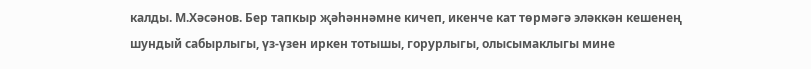калды. М.Хәсәнов. Бер тапкыр җәһәннәмне кичеп, икенче кат төрмәгә эләккән кешенең шундый сабырлыгы, үз-үзен иркен тотышы, горурлыгы, олысымаклыгы мине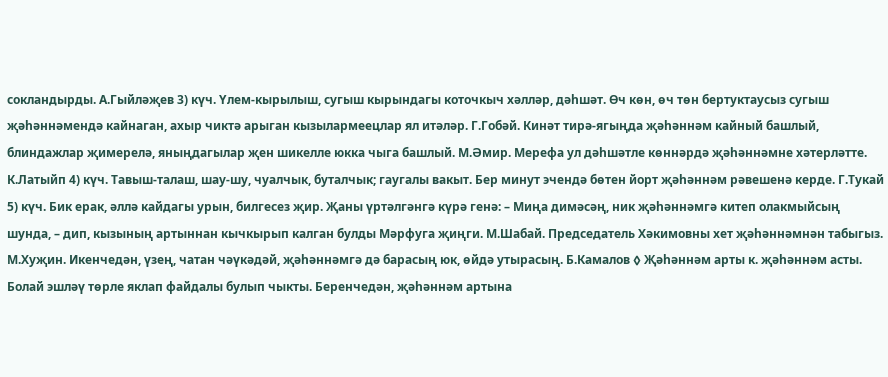сокландырды. А.Гыйләҗев 3) күч. Үлем-кырылыш, сугыш кырындагы коточкыч хәлләр, дәһшәт. Өч көн, өч төн бертуктаусыз сугыш җәһәннәмендә кайнаган, ахыр чиктә арыган кызылармеецлар ял итәләр. Г.Гобәй. Кинәт тирә-ягыңда җәһәннәм кайный башлый, блиндажлар җимерелә, яныңдагылар җен шикелле юкка чыга башлый. М.Әмир. Мерефа ул дәһшәтле көннәрдә җәһәннәмне хәтерләтте. К.Латыйп 4) күч. Тавыш-талаш, шау-шу, чуалчык, буталчык; гаугалы вакыт. Бер минут эчендә бөтен йорт җәһәннәм рәвешенә керде. Г.Тукай 5) күч. Бик ерак, әллә кайдагы урын, билгесез җир. Җаны үртәлгәнгә күрә генә: – Миңа димәсәң, ник җәһәннәмгә китеп олакмыйсың шунда, – дип, кызының артыннан кычкырып калган булды Мәрфуга җиңги. М.Шабай. Председатель Хәкимовны хет җәһәннәмнән табыгыз. М.Хуҗин. Икенчедән, үзең, чатан чәүкәдәй, җәһәннәмгә дә барасың юк, өйдә утырасың. Б.Камалов ◊ Җәһәннәм арты к. җәһәннәм асты. Болай эшләү төрле яклап файдалы булып чыкты. Беренчедән, җәһәннәм артына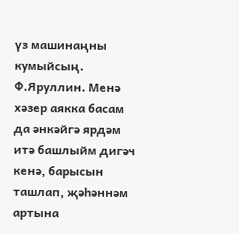үз машинаңны кумыйсың. Ф.Яруллин. Менә хәзер аякка басам да әнкәйгә ярдәм итә башлыйм дигәч кенә, барысын ташлап, җәһәннәм артына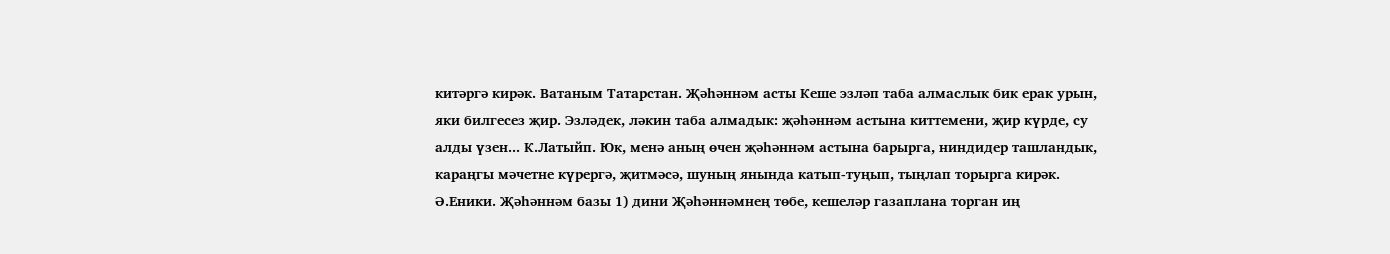китәргә кирәк. Ватаным Татарстан. Җәһәннәм асты Кеше эзләп таба алмаслык бик ерак урын, яки билгесез җир. Эзләдек, ләкин таба алмадык: җәһәннәм астына киттемени, җир күрде, су алды үзен... К.Латыйп. Юк, менә аның өчен җәһәннәм астына барырга, ниндидер ташландык, караңгы мәчетне күрергә, җитмәсә, шуның янында катып-туңып, тыңлап торырга кирәк. Ә.Еники. Җәһәннәм базы 1) дини Җәһәннәмнең төбе, кешеләр газаплана торган иң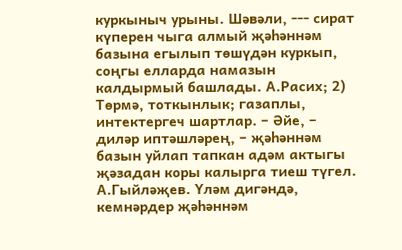куркыныч урыны. Шәвәли, --- сират күперен чыга алмый җәһәннәм базына егылып төшүдән куркып, соңгы елларда намазын калдырмый башлады. А.Расих; 2) Төрмә, тоткынлык; газаплы, интектергеч шартлар. – Әйе, – диләр иптәшләрең, – җәһәннәм базын уйлап тапкан адәм актыгы җәзадан коры калырга тиеш түгел. А.Гыйләҗев. Үләм дигәндә, кемнәрдер җәһәннәм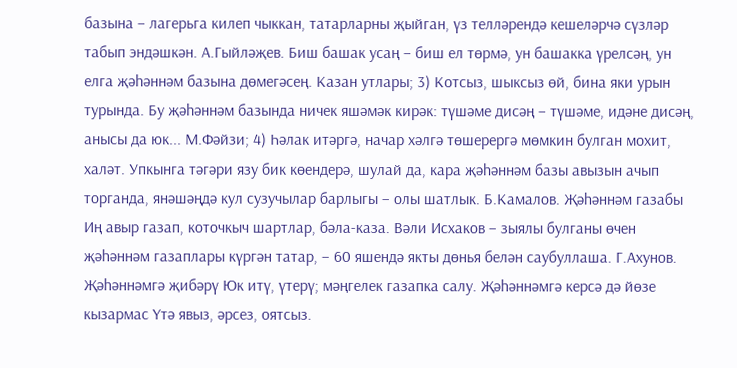базына – лагерьга килеп чыккан, татарларны җыйган, үз телләрендә кешеләрчә сүзләр табып эндәшкән. А.Гыйләҗев. Биш башак усаң – биш ел төрмә, ун башакка үрелсәң, ун елга җәһәннәм базына дөмегәсең. Казан утлары; 3) Котсыз, шыксыз өй, бина яки урын турында. Бу җәһәннәм базында ничек яшәмәк кирәк: түшәме дисәң – түшәме, идәне дисәң, анысы да юк... М.Фәйзи; 4) Һәлак итәргә, начар хәлгә төшерергә мөмкин булган мохит, халәт. Упкынга тәгәри язу бик көендерә, шулай да, кара җәһәннәм базы авызын ачып торганда, янәшәңдә кул сузучылар барлыгы – олы шатлык. Б.Камалов. Җәһәннәм газабы Иң авыр газап, коточкыч шартлар, бәла-каза. Вәли Исхаков – зыялы булганы өчен җәһәннәм газаплары күргән татар, – 60 яшендә якты дөнья белән саубуллаша. Г.Ахунов. Җәһәннәмгә җибәрү Юк итү, үтерү; мәңгелек газапка салу. Җәһәннәмгә керсә дә йөзе кызармас Үтә явыз, әрсез, оятсыз.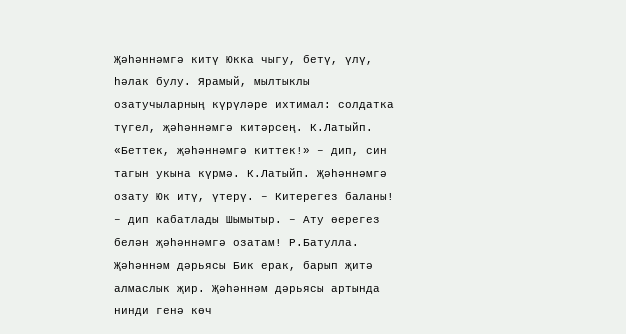Җәһәннәмгә китү Юкка чыгу, бетү, үлү, һәлак булу. Ярамый, мылтыклы озатучыларның күрүләре ихтимал: солдатка түгел, җәһәннәмгә китәрсең. К.Латыйп. «Беттек, җәһәннәмгә киттек!» – дип, син тагын укына күрмә. К.Латыйп. Җәһәннәмгә озату Юк итү, үтерү. – Китерегез баланы! – дип кабатлады Шымытыр. – Ату өерегез белән җәһәннәмгә озатам! Р.Батулла. Җәһәннәм дәрьясы Бик ерак, барып җитә алмаслык җир. Җәһәннәм дәрьясы артында нинди генә көч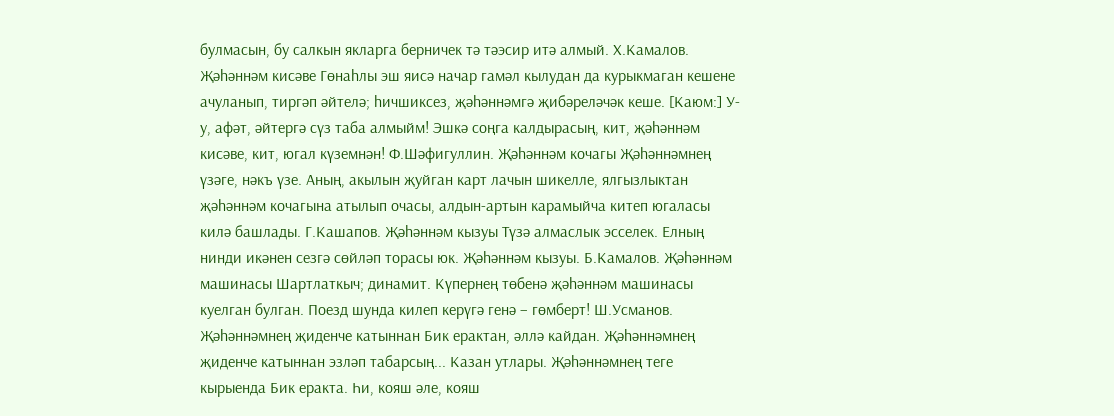булмасын, бу салкын якларга берничек тә тәэсир итә алмый. Х.Камалов. Җәһәннәм кисәве Гөнаһлы эш яисә начар гамәл кылудан да курыкмаган кешене ачуланып, тиргәп әйтелә; һичшиксез, җәһәннәмгә җибәреләчәк кеше. [Каюм:] У-у, афәт, әйтергә сүз таба алмыйм! Эшкә соңга калдырасың, кит, җәһәннәм кисәве, кит, югал күземнән! Ф.Шәфигуллин. Җәһәннәм кочагы Җәһәннәмнең үзәге, нәкъ үзе. Аның, акылын җуйган карт лачын шикелле, ялгызлыктан җәһәннәм кочагына атылып очасы, алдын-артын карамыйча китеп югаласы килә башлады. Г.Кашапов. Җәһәннәм кызуы Түзә алмаслык эсселек. Елның нинди икәнен сезгә сөйләп торасы юк. Җәһәннәм кызуы. Б.Камалов. Җәһәннәм машинасы Шартлаткыч; динамит. Күпернең төбенә җәһәннәм машинасы куелган булган. Поезд шунда килеп керүгә генә – гөмберт! Ш.Усманов. Җәһәннәмнең җиденче катыннан Бик ерактан, әллә кайдан. Җәһәннәмнең җиденче катыннан эзләп табарсың... Казан утлары. Җәһәннәмнең теге кырыенда Бик еракта. Һи, кояш әле, кояш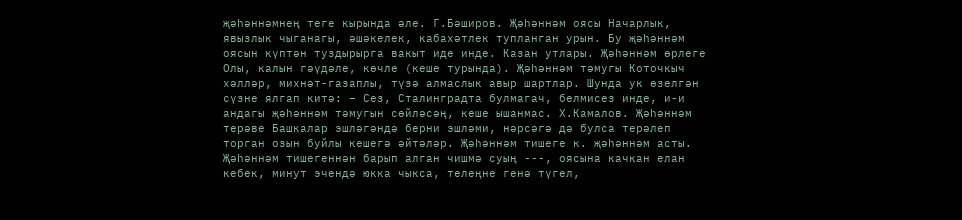җәһәннәмнең теге кырында әле. Г.Бәширов. Җәһәннәм оясы Начарлык, явызлык чыганагы, әшәкелек, кабахәтлек тупланган урын. Бу җәһәннәм оясын күптән туздырырга вакыт иде инде. Казан утлары. Җәһәннәм өрлеге Олы, калын гәүдәле, көчле (кеше турында). Җәһәннәм тәмугы Коточкыч хәлләр, михнәт-газаплы, түзә алмаслык авыр шартлар. Шунда ук өзелгән сүзне ялгап китә: – Сез, Сталинградта булмагач, белмисез инде, и-и андагы җәһәннәм тәмугын сөйләсәң, кеше ышанмас. Х.Камалов. Җәһәннәм терәве Башкалар эшләгәндә берни эшләми, нәрсәгә дә булса терәлеп торган озын буйлы кешегә әйтәләр. Җәһәннәм тишеге к. җәһәннәм асты. Җәһәннәм тишегеннән барып алган чишмә суың ---, оясына качкан елан кебек, минут эчендә юкка чыкса, телеңне генә түгел,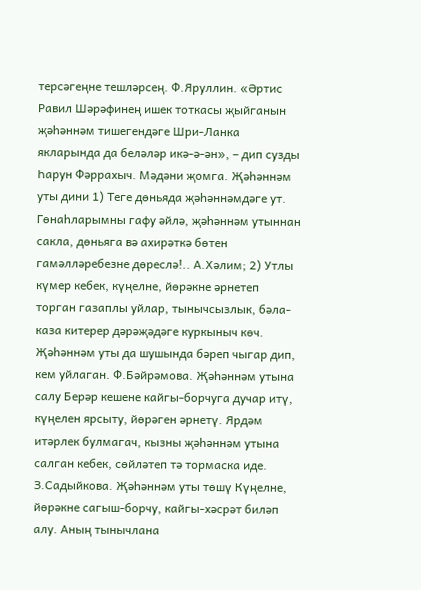терсәгеңне тешләрсең. Ф.Яруллин. «Әртис Равил Шәрәфинең ишек тоткасы җыйганын җәһәннәм тишегендәге Шри-Ланка якларында да беләләр икә-ә-ән», – дип сузды Һарун Фәррахыч. Мәдәни җомга. Җәһәннәм уты дини 1) Теге дөньяда җәһәннәмдәге ут. Гөнаһларымны гафу әйлә, җәһәннәм утыннан сакла, дөньяга вә ахирәткә бөтен гамәлләребезне дөреслә!.. А.Хәлим; 2) Утлы күмер кебек, күңелне, йөрәкне әрнетеп торган газаплы уйлар, тынычсызлык, бәла-каза китерер дәрәҗәдәге куркыныч көч. Җәһәннәм уты да шушында бәреп чыгар дип, кем уйлаган. Ф.Бәйрәмова. Җәһәннәм утына салу Берәр кешене кайгы-борчуга дучар итү, күңелен ярсыту, йөрәген әрнетү. Ярдәм итәрлек булмагач, кызны җәһәннәм утына салган кебек, сөйләтеп тә тормаска иде. З.Садыйкова. Җәһәннәм уты төшү Күңелне, йөрәкне сагыш-борчу, кайгы-хәсрәт биләп алу. Аның тынычлана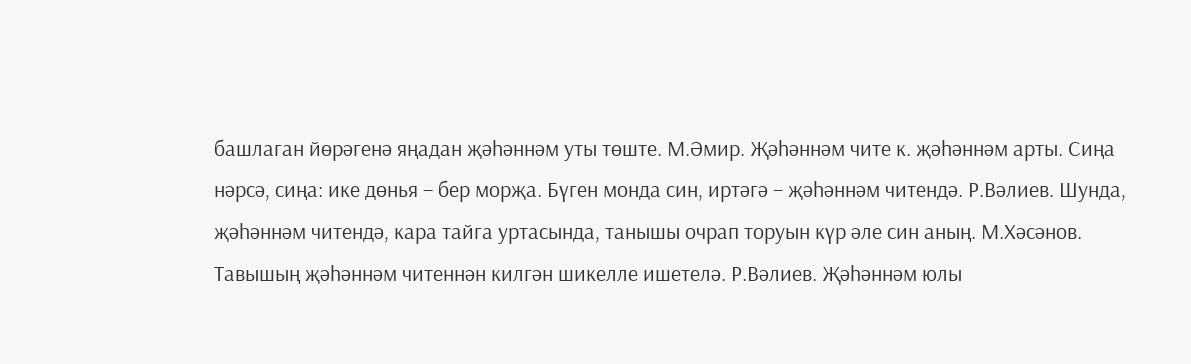башлаган йөрәгенә яңадан җәһәннәм уты төште. М.Әмир. Җәһәннәм чите к. җәһәннәм арты. Сиңа нәрсә, сиңа: ике дөнья – бер морҗа. Бүген монда син, иртәгә – җәһәннәм читендә. Р.Вәлиев. Шунда, җәһәннәм читендә, кара тайга уртасында, танышы очрап торуын күр әле син аның. М.Хәсәнов. Тавышың җәһәннәм читеннән килгән шикелле ишетелә. Р.Вәлиев. Җәһәннәм юлы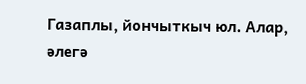Газаплы, йончыткыч юл. Алар, әлегә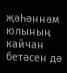җәһәннәм юлының кайчан бетәсен дә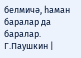белмичә, һаман баралар да баралар. Г.Паушкин |